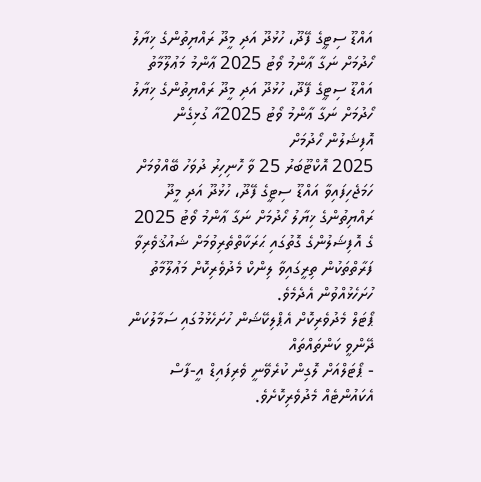އައްޑޫ ސިޓީގެ ފޭދޫ، ހުޅުދޫ އަދި މީދޫ ރައްޔިތުންގެ ޚިޔާލު ހޯދުމަށް ނަގާ ޢާންމު ވޯޓު 2025 ޢާންމު މަޢުލޫމާތު
އައްޑޫ ސިޓީގެ ފޭދޫ، ހުޅުދޫ އަދި މީދޫ ރައްޔިތުންގެ ޚިޔާލު ހޯދުމަށް ނަގާ ޢާންމު ވޯޓު 2025އާ ގުޅިގެން އޮފިޝަލުން ހޯދުމަށް
2025 އޮކްޓޫބަރު 25 ވާ ހޮނިހިރު ދުވަހު ބޭއްވުމަށް ހަމަޖެހިފައިވާ އައްޑޫ ސިޓީގެ ފޭދޫ، ހުޅުދޫ އަދި މީދޫ ރައްޔިތުންގެ ޚިޔާލު ހޯދުމަށް ނަގާ ޢާންމު ވޯޓު 2025 ގެ އޮފިޝަލުންގެ ގޮތުގައި ޙަރަކާތްތެރިވުމަށް ޝައުޤުވެރިވާ ފަރާތްތަކުން ތިރީގައިވާ ލިންކް މެދުވެރިކޮށް މަޢުލޫމާތު ހުށަހެޅުއްވުން އެދެމެވެ.
ޕޯޓަލް މެދުވެރިކޮށް އެޕްލިކޭޝަން ހުށަހެޅުމުގައި ސަމާލުކަން ދޭންވީ ކަންތައްތައް
- ޕޯޓަލްއަށް ލޮގިން ކުރެވޭނީ ވެރިފައިޑް އީ-ފާސް އެކައުންޓެއް މެދުވެރިކޮށެވެ.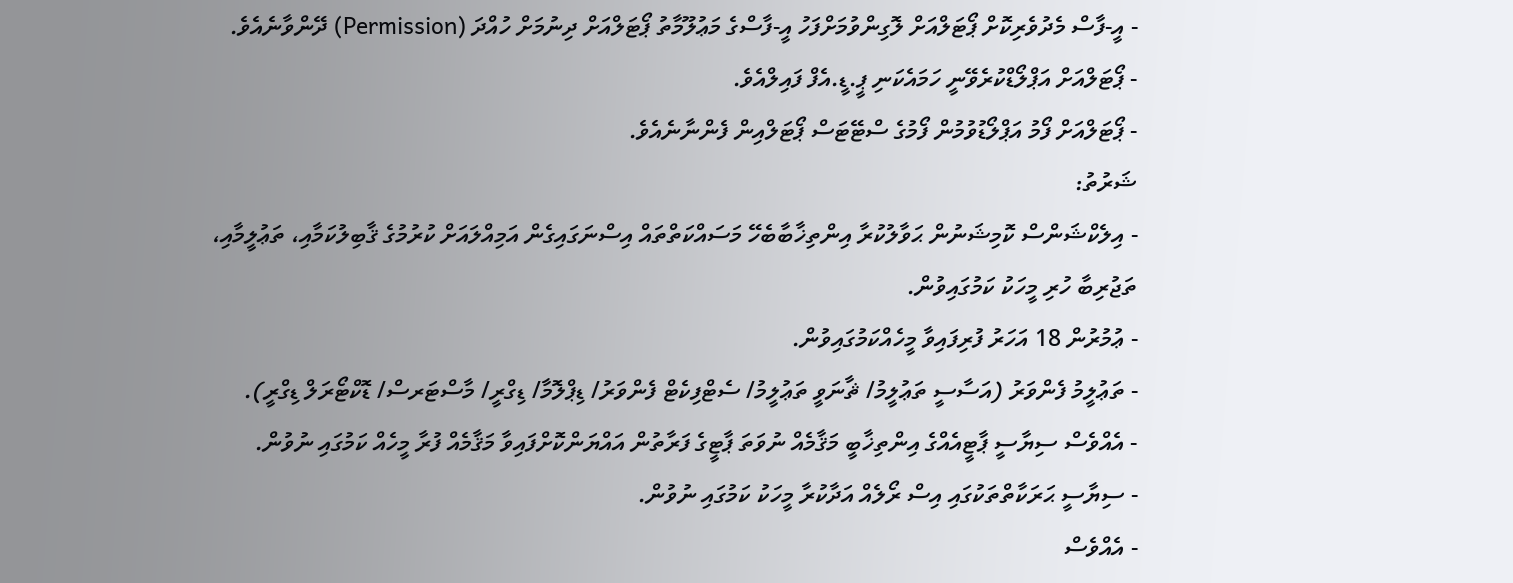- އީ-ފާސް މެދުވެރިކޮށް ޕޯޓަލްއަށް ލޮގިންވުމަށްފަހު އީ-ފާސްގެ މަޢުލޫމާތު ޕޯޓަލްއަށް ދިނުމަށް ހުއްދަ (Permission) ދޭންވާނެއެވެ.
- ޕޯޓަލްއަށް އަޕްލޯޑްކުރެވޭނީ ހަމައެކަނި ޕީ.ޑީ.އެފް ފައިލްއެވެ.
- ޕޯޓަލްއަށް ފޯމު އަޕްލޯޑުވުމުން ފޯމުގެ ސްޓޭޓަސް ޕޯޓަލްއިން ފެންނާނެއެވެ.
ޝަރުތު:
- އިލެކްޝަންސް ކޮމިޝަނުން ޙަވާލުކުރާ އިންތިޚާބާބެހޭ މަސައްކަތްތައް އިސްނަގައިގެން އަމިއްލައަށް ކުރުމުގެ ޤާބިލުކަމާއި، ތަޢުލީމާއި، ތަޖުރިބާ ހުރި މީހަކު ކަމުގައިވުން.
- ޢުމުރުން 18 އަހަރު ފުރިފައިވާ މީހެއްކަމުގައިވުން.
- ތަޢުލީމު ފެންވަރު (އަސާސީ ތަޢުލީމު/ ޘާނަވީ ތަޢުލީމު/ ސެޓްފިކެޓް ފެންވަރު/ ޑިޕްލޮމާ/ ޑިގްރީ/ މާސްޓަރސް/ ޑޮކްޓޯރަލް ޑިގްރީ).
- އެއްވެސް ސިޔާސީ ޕާޓީއެއްގެ އިންތިޚާބީ މަޤާމެއް ނުވަތަ ޕާޓީގެ ފަރާތުން އައްޔަންކޮށްފައިވާ މަޤާމެއް ފުރާ މީހެއް ކަމުގައި ނުވުން.
- ސިޔާސީ ޙަރަކާތްތަކުގައި އިސް ރޯލެއް އަދާކުރާ މީހަކު ކަމުގައި ނުވުން.
- އެއްވެސް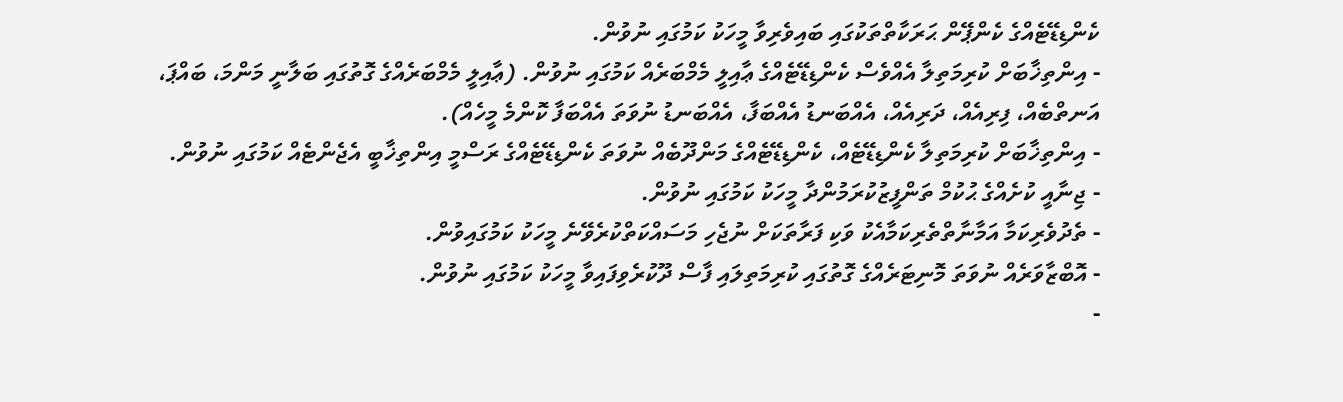ކެންޑިޑޭޓެއްގެ ކެންޕޭން ޙަރަކާތްތަކުގައި ބައިވެރިވާ މީހަކު ކަމުގައި ނުވުން.
- އިންތިޚާބަށް ކުރިމަތިލާ އެއްވެސް ކެންޑިޑޭޓެއްގެ ޢާއިލީ މެމްބަރެއް ކަމުގައި ނުވުން. (ޢާއިލީ މެމްބަރެއްގެ ގޮތުގައި ބަލާނީ މަންމަ، ބައްޕަ، އަނތްބެއް، ފިރިއެއް، ދަރިއެއް، އެއްބަނޑު އެއްބަފާ، އެއްބަނޑު ނުވަތަ އެއްބަފާ ކޮންމެ މީހެއް).
- އިންތިޚާބަށް ކުރިމަތިލާ ކެންޑިޑޭޓެއް، ކެންޑިޑޭޓެއްގެ މަންދޫބެއް ނުވަތަ ކެންޑިޑޭޓެއްގެ ރަސްމީ އިންތިޚާބީ އެޖެންޓެއް ކަމުގައި ނުވުން.
- ޖިނާއީ ކުށެއްގެ ޙުކުމް ތަންފީޒުކުރަމުންދާ މީހަކު ކަމުގައި ނުވުން.
- ތެދުވެރިކަމާ އަމާނާތްތެރިކަމާއެކު ވަކި ފަރާތަކަށް ނުޖެހި މަސައްކަތްކުރެވޭނެ މީހަކު ކަމުގައިވުން.
- އޮބްޒާވަރެއް ނުވަތަ މޮނިޓަރެއްގެ ގޮތުގައި ކުރިމަތިލައި ފާސް ދޫކުރެވިފައިވާ މީހަކު ކަމުގައި ނުވުން.
-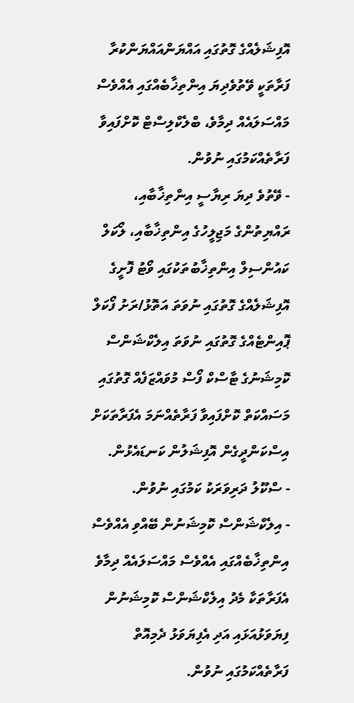އޮފިޝަލެއްގެ ގޮތުގައި އައްޔަންއައްޔަންކުރާ ފަރާތަކީ ވޭތުވެދިޔަ އިންތިޚާބެއްގައި އެއްވެސް މައްސަލައެއް ދިމާވެ، ބްލެކްލިސްޓް ކޮށްފައިވާ ފަރާތެއްކަމުގައި ނުވުން.
- ވޭތުވެ ދިޔަ ރިޔާސީ އިންތިޚާބާއި، ރައްޔިތުންގެ މަޖިލީހުގެ އިންތިޚާބާއި، ލޯކަލް ކައުންސިލް އިންތިޚާބުތަކުގައި ވޯޓު ފޮށީގެ އޮފިޝަލެއްގެ ގޮތުގައި ނުވަތަ އަތޮޅު/ރަށު ފޯކަލް ޕޮއިންޓެއްގެ ގޮތުގައި ނުވަތަ އިލެކްޝަންސް ކޮމިޝަނުގެ ޓާސްކް ފޯސް މުވައްޒަފެއް ގޮތުގައި މަސައްކަތް ކޮށްފައިވާ ފަރާތެއްނަމަ އެފަރާތަކަށް އިސްކަންދީގެން އޮފިޝަލުން ކަނޑައެޅުން.
- ސްކޫލު ދަރިވަރަކު ކަމުގައި ނުވުން.
- އިލެކްޝަންސް ކޮމިޝަނުން ބޭއްވި އެއްވެސް އިންތިޚާބެއްގައި އެއްވެސް މައްސަލައެއް ދިމާވެ އެފަރާތަކާ މެދު އިލެކްޝަންސް ކޮމިޝަނުން ފިޔަވަޅުއަޅައި އަދި އެފިޔަވަޅު ދެމިއޮތް ފަރާތެއްކަމުގައި ނުވުން.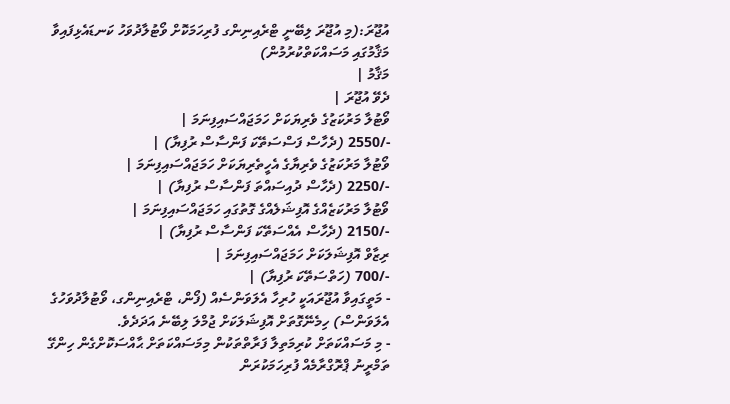އުޖޫރަ:(މި އުޖޫރަ ލިބޭނީ ޓްރެއިނިންގ ފުރިހަމަކޮށް ވޯޓުލާދުވަހު ކަނޑައެޅިފައިވާ މަޤާމުގައި މަސައްކަތްކުރުމުން)
މަޤާމު |
ދެވޭ އުޖޫރަ |
ވޯޓުލާ މަރުކަޒުގެ ވެރިޔަކަށް ހަމަޖައްސައިފިނަމަ |
-/2550 (ދެހާސް ފަސްސަތޭކަ ފަންސާސް ރުފިޔާ) |
ވޯޓުލާ މަރުކަޒުގެ ވެރިޔާގެ އެހީތެރިޔަކަށް ހަމަޖައްސައިފިނަމަ |
-/2250 (ދެހާސް ދުއިސައްތަ ފަންސާސް ރުފިޔާ) |
ވޯޓުލާ މަރުކަޒެއްގެ އޮފިޝަލެއްގެ ގޮތުގައި ހަމަޖައްސައިފިނަމަ |
-/2150 (ދެހާސް އެއްސަތޭކަ ފަންސާސް ރުފިޔާ) |
ރިޒާވް އޮފިޝަލަކަށް ހަމަޖައްސައިފިނަމަ |
-/700 (ހަތްސަތޭކަ ރުފިޔާ) |
- މަތީގައިވާ އުޖޫރައަކީ ހުރިހާ އެލަވަންސެއް (ފޯން، ޓްރެއިނިންގ، ވޯޓުލާދުވަހުގެ އެލަވަންސް) ހިމެނޭގޮތަށް އޮފިޝަލަކަށް ޖުމްލަ ލިބޭނެ އަދަދެވެ.
- މި މަސައްކަތަށް ކުރިމަތިލާ ފަރާތްތަކުން މިމަސައްކަތަށް ޙާއްސަކޮށްގެން ހިންގޭ ތަމްރީނު ޕްރޮގްރާމެއް ފުރިހަމަކުރަން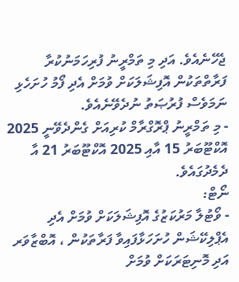ޖެހޭނެއެވެ. އަދި މި ތަމްރީނު ފުރިހަމަނުކުރާ ފަރާތްތަކުން އޮފިޝަލަކަށް ވުމަށް އެދި ފޯމު ހުށަހެޅި ނަމަވެސް ފުރުޞަތު ނުދެވޭނެއެވެ.
- މި ތަމްރީނު ޕްރޮގްރާމް ކުރިއަށް ގެންދެވޭނީ 2025 އޮކްޓޫބަރު 15 އާއި 2025 އޮކްޓޫބަރު 21 އާ ދެމެދުގައެވެ.
ނޯޓް:
- ވޯޓުލާ މަރުކަޒުގެ އޮފިޝަލަކަށް ވުމަށް އެދި އެޕްލިކޭޝަން ހުށަހަޅާފައިވާ ފަރާތަކުން ، އޮބްޒާވަރ އަދި މޮނިޓަރަކަށް ވުމަށް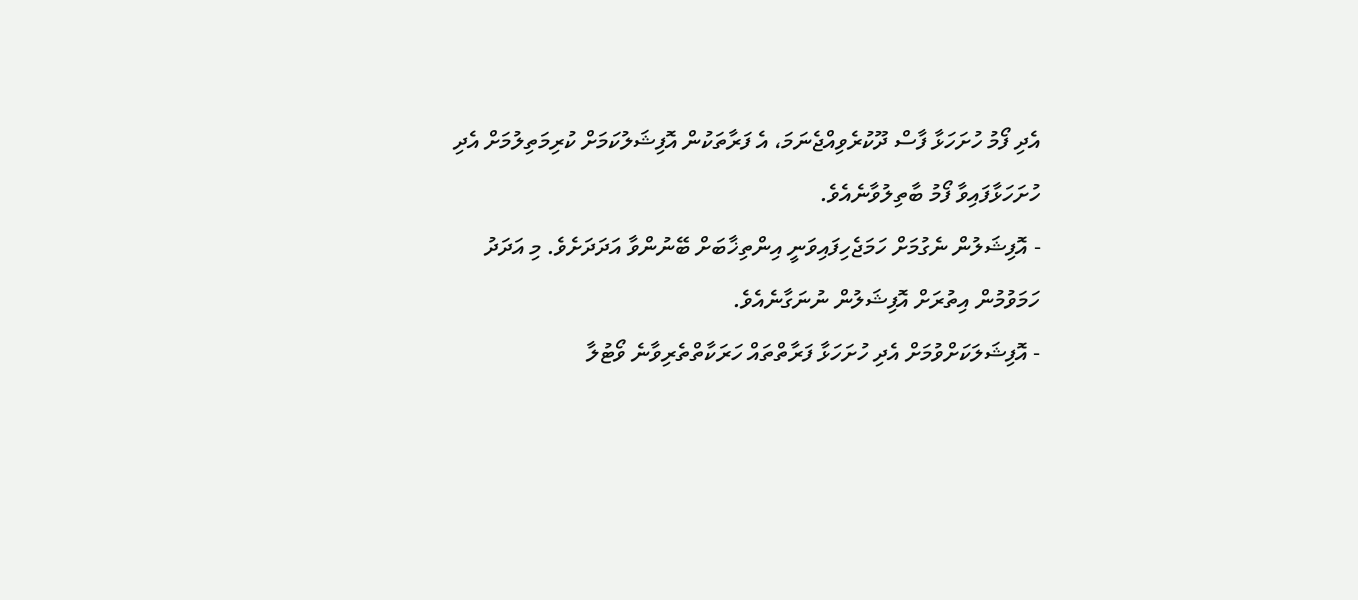އެދި ފޯމު ހުށަހަޅާ ފާސް ދޫކުރެވިއްޖެނަމަ، އެ ފަރާތަކުން އޮފިޝަލުކަމަށް ކުރިމަތިލުމަށް އެދި ހުށަހަޅާފައިވާ ފޯމު ބާތިލުވާނެއެވެ.
- އޮފިޝަލުން ނެގުމަށް ހަމަޖެހިފައިވަނީ އިންތިޚާބަށް ބޭނުންވާ އަދަދަށެވެ. މި އަދަދު ހަމަވުމުން އިތުރަށް އޮފިޝަލުން ނުނަގާނެއެވެ.
- އޮފިޝަލަކަށްވުމަށް އެދި ހުށަހަޅާ ފަރާތްތައް ހަރަކާތްތެރިވާނެ ވޯޓުލާ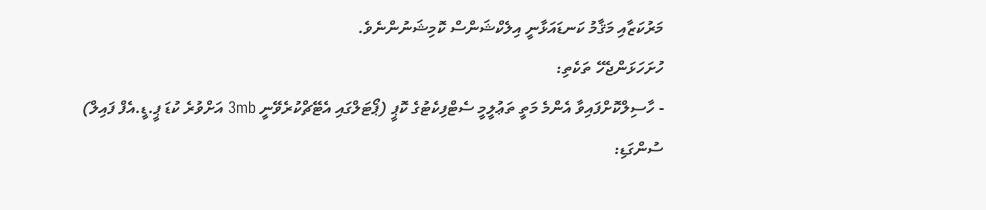މަރުކަޒާއި މަޤާމު ކަނޑައަޅާނީ އިލެކްޝަންސް ކޮމިޝަނުންނެވެ.
ހުށަހަޅަންޖެހޭ ތަކެތި:
- ހާސިލްކޮށްފައިވާ އެންމެ މަތީ ތަޢުލީމީ ސެޓްފިކެޓުގެ ކޮޕީ (ޕޯޓަލްގައި އެޓޭޗްކުރެވޭނީ 3mb އަށްވުރެ ކުޑަ ޕީ.ޑީ.އެފް ފައިލް)
ސުންގަޑި: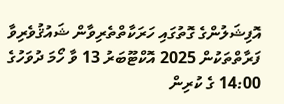އޮފިޝަލުންގެ ގޮތުގައި ހަރަކާތްތެރިވާން ޝައުޤުވެރިވާ ފަރާތްތަކުން 2025 އޮކްޓޫބަރު 13 ވާ ހޯމަ ދުވަހުގެ 14:00 ގެ ކުރިން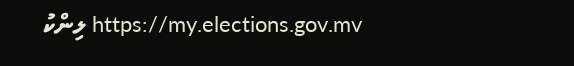https://my.elections.gov.mv ލިންކު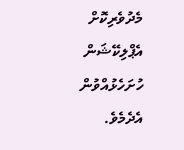މެދުވެރިކޮށް އެޕްލިކޭޝަން ހުށަހެޅުއްވުން އެދެމެވެ.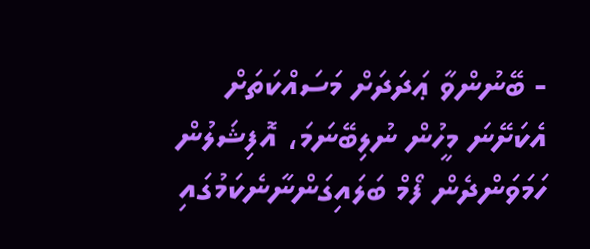- ބޭނުންވާ ޢަދަދަށް މަސައްކަތަށް އެކަށޭނަ މީހުން ނުލިބޭނަމަ، އޮފިޝަލުން ހަމަވަންދެން ފޯމް ބަލައިގަންނާނެކަމުގައި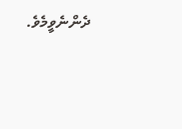ދެންނެވީމެވެ.